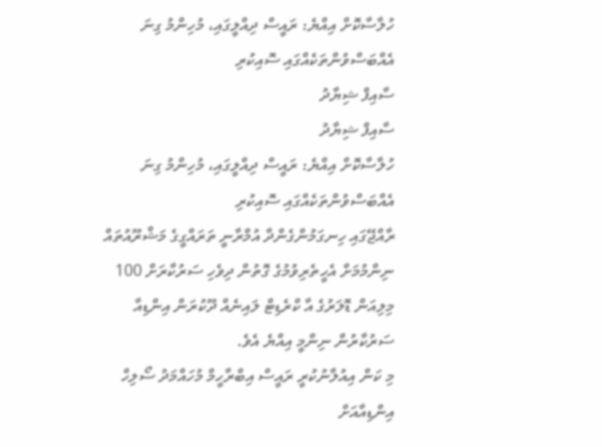ހުލާސާކޮށް އިއްޔެ: ރައީސް ދިއްލީގައި، މުހިންމު ގިނަ އެއްބަސްވުންތަކެއްގައި ސޮއިކުރި
ސާއިފް ޝިޔާދު
ސާއިފް ޝިޔާދު
ހުލާސާކޮށް އިއްޔެ: ރައީސް ދިއްލީގައި، މުހިންމު ގިނަ އެއްބަސްވުންތަކެއްގައި ސޮއިކުރި
ރާއްޖޭގައި ހިނގަމުންގެންދާ އުމްރާނީ ތަރައްގީގެ މަޝްރޫއުތައް ނިންމުމަށް އެހީތެރިވުމުގެ ގޮތުން ދިވެހި ސަރުކާރަށް 100 މިލިއަން ޑޮލަރުގެ އާ ކްރެޑިޓް ލައިނެއް ދޫކުރަން އިންޑިއާ ސަރުކާރުން ނިންމީ އިއްޔެ އެވެ.
މި ކަން އިއުލާނުކުރީ ރައީސް އިބްރާހީމް މުހައްމަދު ސޯލިހް އިންޑިއާއަށް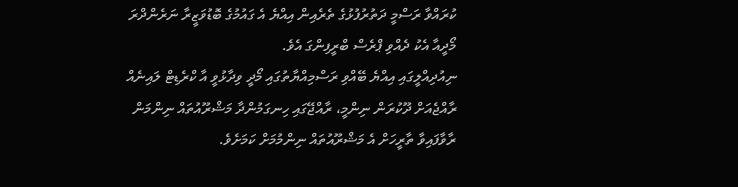ކުރައްވާ ރަސްމީ ދަތުރުފުޅުގެ ތެރެއިން އިއްޔެ އެ ގައުމުގެ ބޮޑުވަޒީރާ ނަރެންދްރަ މޯދީއާ އެކު ދެއްވި ޕްރެސް ބްރީފިންގަ އެވެ.
ނިއުދިއްލީގައި އިއްޔެ ބޭއްވި ރަސްމިއްޔާތުގައި މޯދީ ވިދާޅުވީ އާ ކްރެޑިޓް ލައިނެއް ރާއްޖެއަށް ދޫކުރަން ނިންމީ، ރާއްޖޭގައި ހިނގަމުންދާ މަޝްރޫއުތައް ނިންމަން ރާވާފައިވާ ތާރީހަށް އެ މަޝްރޫއުތައް ނިންމުމަށް ކަމަށެވެ.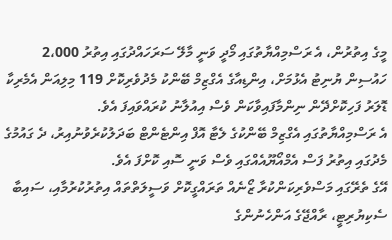މީގެ އިތުރުން، އެ ރަސްމިއްޔާތުގައި މޯދީ ވަނީ މާލޭ ސަރަހައްދުގައި އިތުރު 2،000 ހައުސިން ޔުނިޓު އެޅުމަށް، އިންޑިއާގެ އެގްޒިމް ބޭންކު މެދުވެރިކޮށް 119 މިލިއަން އެމެރިކާ ޑޮލަރު ފަހިކޮށްދޭން ނިންމާފައިވާކަން ވެސް އިއުލާނު ކުރައްވައިފަ އެވެ.
އެ ރަސްމިއްޔާތުގައި އެގްޒިމް ބޭންކުގެ ލެޓާ އޮފް އިންޓެންޓް ބަދަލުކުރެވުނުއިރު، ދެ ގައުމުގެ މެދުގައި އިތުރު ފަސް އެމްއޯޔޫއެއްގައި ވެސް ވަނީ ސޮއި ކޮށްފަ އެވެ.
އޭގެ ތެރޭގައި މަސްވެރިކަންކުރާ ޒޯނެއް ތަރައްގީކޮށް ވަސީލަތްތައް އިތުރުކުރުމާއި، ސައިބާ ސެކިޔުރިޓީ، ރާއްޖޭގެ އަންހެނުންގެ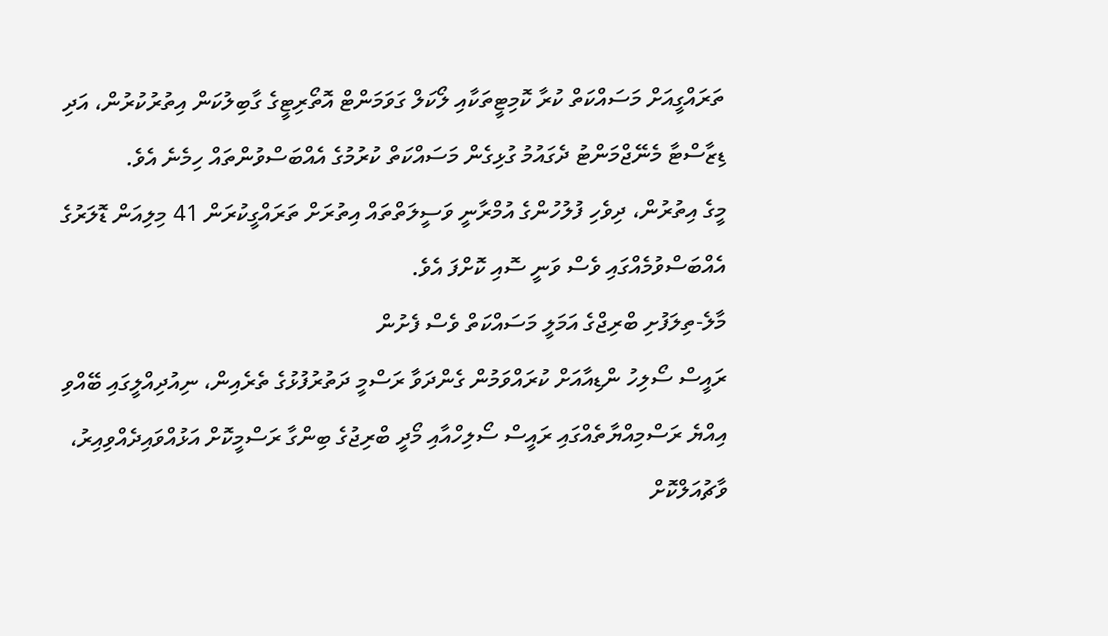ތަރައްގީއަށް މަސައްކަތް ކުރާ ކޮމިޓީތަކާއި ލޯކަލް ގަވަމަންޓް އޮތޯރިޓީގެ ގާބިލުކަން އިތުރުކުރުން، އަދި ޑިޒާސްޓާ މެނޭޖްމަންޓު ދެގައުމު ގުޅިގެން މަސައްކަތް ކުރުމުގެ އެއްބަސްވުންތައް ހިމެނެ އެވެ.
މީގެ އިތުރުން، ދިވެހި ފުލުހުންގެ އުމްރާނީ ވަސީލަތްތައް އިތުރަށް ތަރައްގީކުރަން 41 މިލިއަން ޑޮލަރުގެ އެއްބަސްވުމެއްގައި ވެސް ވަނީ ސޮއި ކޮށްފަ އެވެ.
މާލެ-ތިލަފުށި ބްރިޖްގެ އަމަލީ މަސައްކަތް ވެސް ފެށުން
ރައީސް ސޯލިހު ންޑިއާއަށް ކުރައްވަމުން ގެންދަވާ ރަސްމީ ދަތުރުފުޅުގެ ތެރެއިން، ނިއުދިއްލީގައި ބޭއްވި އިއްޔެ ރަސްމިއްޔާތެއްގައި ރައީސް ސޯލިހްއާއި މޯދީ ބްރިޖުގެ ބިންގާ ރަސްމީކޮށް އަޅުއްވައިދެއްވިއިރު، ވާޗުއަލްކޮށް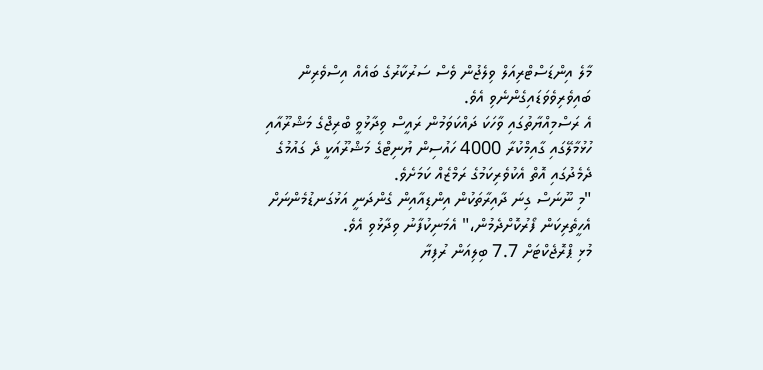މާލެ އިންޑަސްޓްރިއަލް ވިލެޖުން ވެސް ސަރުކާރުގެ ބައެއް އިސްވެރިން ބައިވެރިވެވަޑައިގެންނެވި އެވެ.
އެ ރަސްމިއްޔާތުގައި ވާހަކަ ދައްކަވަމުން ރައީސް ވިދާޅުވީ ބްރިޖްގެ މަޝްރޫއާއި ހުޅުމާލޭގައި ގާއިމްކުރާ 4000 ހައުސިން ޔުނިޓްގެ މަޝްރޫއަކީ ދެ ގައުމުގެ ދެމެދުގައި އޮތް އެކުވެރިކަމުގެ ރަމްޒެއް ކަމަށެވެ.
"މި ނޫނަސް ގިނަ ދާއިރާތަކުން އިންޑިއާއިން ގެންދަނީ އަޅުގަނޑުމެންނަށް އެހީތެރިކަން ފޯރުކޮށްދެމުން،" އެމަނިކުފާނު ވިދާޅުވި އެވެ.
މުޅި ޕްރޮޖެކްޓަށް 7.7 ބިލިއަން ރުފިޔާ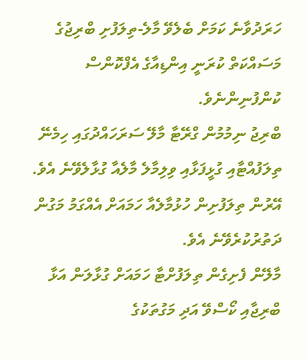ހަރަދުވާނެ ކަމަށް ބެލެވޭ މާލެ-ތިލަފުށި ބްރިޖުގެ މަސައްކަތް ކުރަނީ އިންޑިއާގެ އެފްކޮންސް ކުންފުނިންނެވެ.
ބްރިޖު ނިމުމުން ގްރޭޓާ މާލޭ ސަރަހައްދުގައި ހިމެނޭ ތިލަފުއްޓާއި ގުޅީފަޅާއި ވިލިމާލެ މާލެއާ ގުޅާލެވޭނެ އެވެ. އޭރުން ތިލަފުށިން ހުޅުމާލެއާ ހަމައަށް އެއްގަމު މަގުން ދަތުރުކުރެވޭނެ އެވެ.
މާލޭން ފެށިގެން ތިލަފުށްޓާ ހަމައަށް ގުޅާލަން އަޅާ ބްރިޖާއި ކޯސްވޭ އަދި މަގުތަކުގެ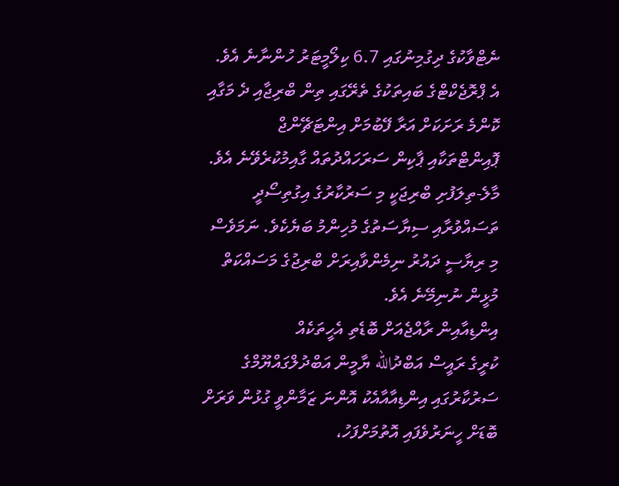ނެޓްވާކުގެ ދިގުމިނުގައި 6.7 ކިލޯމީޓަރު ހުންނާނެ އެވެ. އެ ޕްރޮޖެކްޓްގެ ބައިތަކުގެ ތެރޭގައި ތިން ބްރިޖާއި ދެ މަގާއި ކޮންމެ ރަށަކަށް އަރާ ފޭބުމަށް އިންޓަޗޭންޖް ޕޮއިންޓްތަކާއި ޕާކިން ސަރަހައްދުތައް ގާއިމުކުރެވޭނެ އެވެ.
މާލެ-ތިލަފުށި ބްރިޖަކީ މި ސަރުކާރުގެ އިގުތިސޯދީ ތަސައްވުރާއި ސިޔާސަތުގެ މުހިންމު ބަޔެކެވެ. ނަމަވެސް މި ރިޔާސީ ދައުރު ނިމެންވާއިރަށް ބްރިޖުގެ މަސައްކަތް މުޅީން ނުނިމޭނެ އެވެ.
އިންޑިއާއިން ރާއްޖެއަށް ބޮޑެތި އެހީތަކެއް
ކުރީގެ ރައީސް އަބްދުالله ޔާމީން އަބްދުލްގައްޔޫމްގެ ސަރުކާރުގައި އިންޑިއާއާއެކު އޮންނަ ޒަމާންވީ ގުޅުން ވަރަށް ބޮޑަށް ހީނަރުވެފައި އޮތުމަށްފަހު،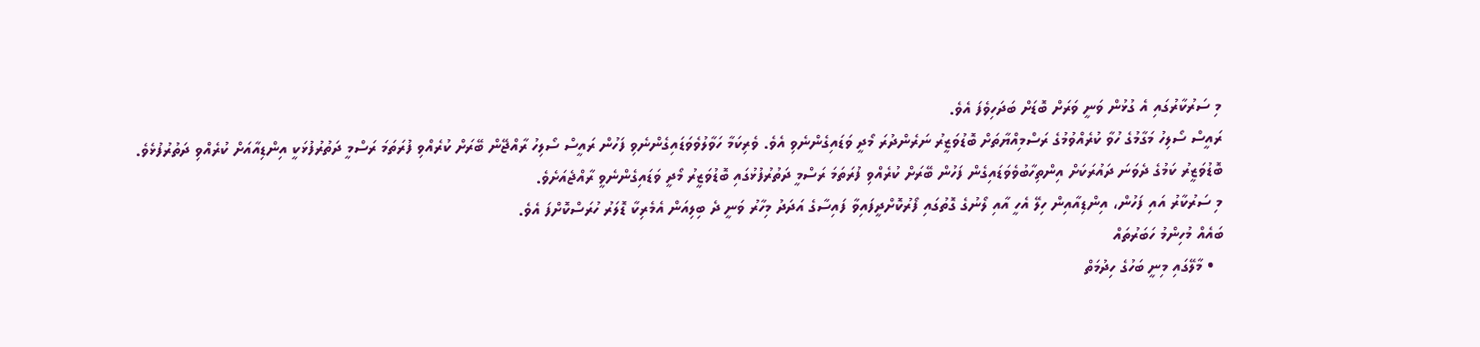މި ސަރުކާރުގައި އެ ގުޅުން ވަނީ ވަރަށް ބޮޑަށް ބަދަހިވެފަ އެވެ.
ރައީސް ސޯލިހު މަގާމުގެ ހުވާ ކުރެއްވުމުގެ ރަސްމިއްޔާތަށް ބޮޑުވަޒީރު ނަރެންދުރަ މޯދީ ވަޑައިގެންނެވި އެވެ. ވެރިކަމާ ހަވާލުވެވަޑައިގެންނެވި ފަހުން ރައީސް ސޯލިހު ރާއްޖޭން ބޭރަށް ކުރެއްވި ފުރަތަމަ ރަސްމީ ދަތުރުފުޅަކީ އިންޑިއާއަށް ކުރެއްވި ދަތުރުފުޅެވެ.
ބޮޑުވަޒީރު ކަމުގެ ދެވަނަ ދައުރަކަށް އިންތިހާބުވެވަޑައިގެން ފަހުން ބޭރަށް ކުރެއްވި ފުރަތަމަ ރަސްމީ ދަތުރުފުޅުގައި ބޮޑުވަޒީރު މޯދީ ވަޑައިގެންނެވީ ރާއްޖެއަށެވެ.
މި ސަރުކާރު އައި ފަހުން، އިންޑިއާއިން ހިލޭ އެހީ އާއި ލޯނުގެ ގޮތުގައި ފޯރުކޮށްދީފައިވާ ފައިސާގެ އަދަދު މިހާރު ވަނީ ދެ ބިލިއަން އެމެރިކާ ޑޮލަރު ހުރަސްކޮށްފަ އެވެ.
ބައެއް މުހިންމު ހަބަރުތައް
  • މާލޭގައި މިނީ ބަހުގެ ހިދުމަތް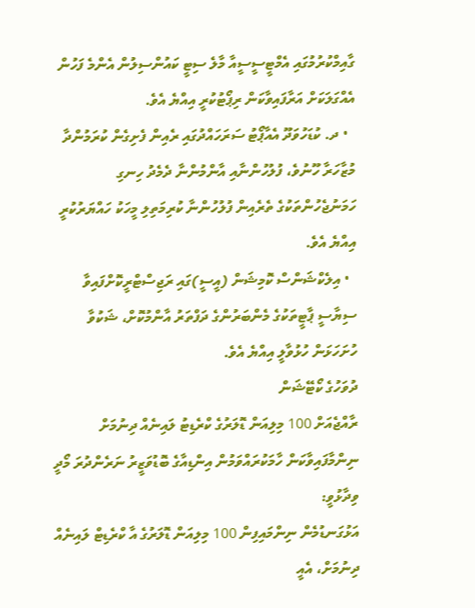ގާއިމްކުރުމުގައި އެމްޓީސީސީއާ މާލެ ސިޓީ ކައުންސިލުން އެންމެ ފަހުން އެއްގަލަކަށް އަރާފައިވާކަން ރިޕޯޓުކުރީ އިއްޔެ އެވެ.
  • ދ. ކުޑަހުވަދޫ އެއާޕޯޓު ސަރަހައްދުގައި ރެއިން ފެށިގެން ކުރަމުންދާ މުޒާހަރާ ހޫނުވެ، ފުލުހުންނާއި އާންމުންނާ ދެމެދު ހިނގި ހަމަނުޖެހުންތަކުގެ ތެރެއިން ފުލުހުންނާ ކުރިމަތިލި މީހަކު ހައްޔަރުކުރީ އިއްޔެ އެވެ.
  • އިލެކްޝަންސް ކޮމިޝަން (އީސީ)ގައި ރަޖިސްޓްރީކޮށްފައިވާ ސިޔާސީ ޕާޓީތަކުގެ މެންބަރުންގެ ދަފްތަރު އާންމުކޮށް، ޝަކުވާ ހުށަހަޅަން ހުޅުވާލީ އިއްޔެ އެވެ.
ދުވަހުގެ ކޯޓޭޝަން
ރާއްޖެއަށް 100 މިލިއަން ޑޮލަރުގެ ކްރެޑިޓު ލައިނެއް ދިނުމަށް ނިންމާފައިވާކަން ހާމަކުރައްވަމުން އިންޑިއާގެ ބޮޑުވަޒީރު ނަރެންދުރަ މޯދީ ވިދާޅުވީ:
އަޅުގަނޑުމެން ނިންމައިފިން 100 މިލިއަން ޑޮލަރުގެ އާ ކްރެޑިޓް ލައިނެއް ދިނުމަށް، އެއީ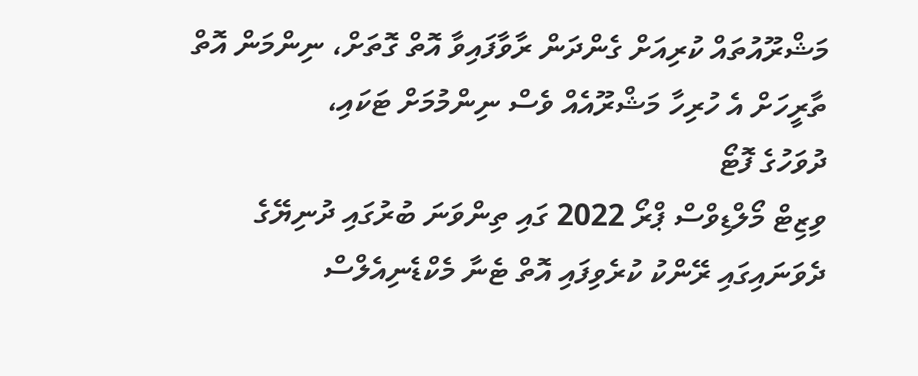މަޝްރޫއުތައް ކުރިއަށް ގެންދަން ރާވާފައިވާ އޮތް ގޮތަށް، ނިންމަން އޮތް ތާރީހަށް އެ ހުރިހާ މަޝްރޫއެއް ވެސް ނިންމުމަށް ޓަކައި،
ދުވަހުގެ ފޮޓޯ
ވިޒިޓް މޯލްޑިވްސް ޕްރޯ 2022 ގައި ތިންވަނަ ބުރުގައި ދުނިޔޭގެ ދެވަނައިގައި ރޭންކު ކުރެވިފައި އޮތް ޓެނާ މެކްޑެނިއެލްސް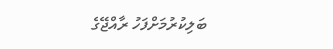ބަލިކުރުމަށްފަހު ރާއްޖޭގެ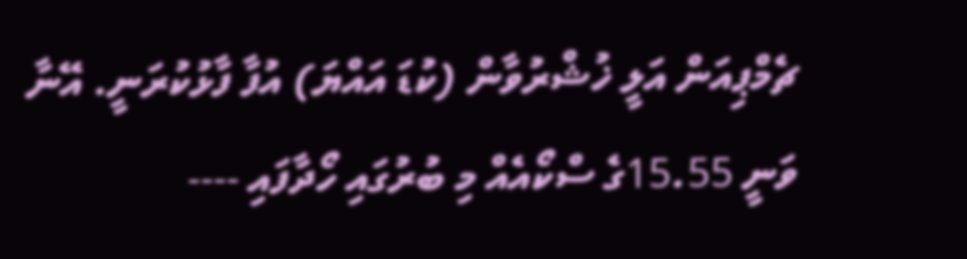ޗެމްޕިއަން އަލީ ޚުޝްރުވާން (ކުޑަ އައްޔަ) އުފާ ފާޅުކުރަނީ. އޭނާ ވަނީ 15.55ގެ ސްކޯއެއް މި ބުރުގައި ހޯދާފައި ----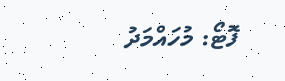ފޮޓޯ: މުހައްމަދު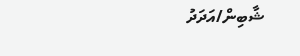ޝާބިން/އަދަދު